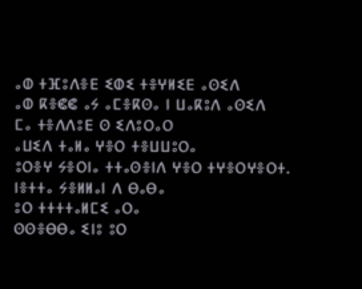ⴰⵀ ⵜⴼⵓⴷⴻⴹ ⵉⵀⵉ ⵜⴻⵖⵍⵉⴹ ⴰⵙⵉⴷ
ⴰⵀ ⴽⴻⵞⵞ ⴰⵢ ⴰⵎⴻⴽⵙⴰ ⵏ ⵡⴰⴽⵓⴷ ⴰⵙⵉⴷ
ⵎⴰ ⵜⴻⴷⴷⵓⴹ ⵙ ⵉⴷⵓⵔⴰⵔ
ⴰⵡⵉⴷ ⵜⴰⵍⴰ ⵖⴻⵔ ⵜⴻⵡⵡⵓⵔⴰ
ⵓⵔⴻⵖ ⵢⴻⵔⵏⴰ ⵜⵜⴰⵙⴻⵏⴷ ⵖⴻⵔ ⵜⵖⴻⵔⵖⴻⵔⵜ.
ⵏⴻⵜⵜⴰ ⵢⴻⵍⵍⴰⵏ ⴷ ⴱⴰⴱⴰ
ⵓⵔ ⵜⵜⵜⵜⴰⵍⵎⵉ ⴰⵔⴰ
ⵙⵙⴻⴱⴱⴰ ⵉⵏⵓ ⵓⵔ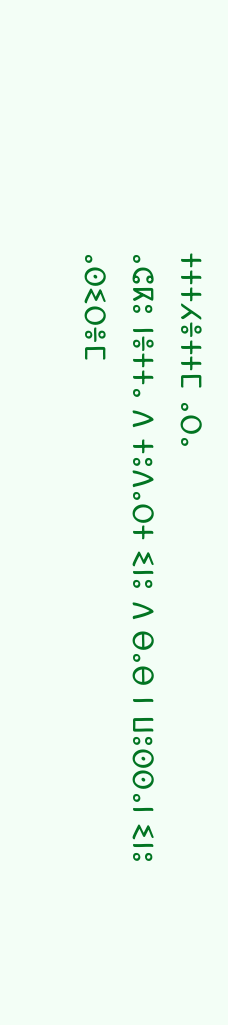ⵜⵜⵜⵃⴻⵜⵜⵎ ⴰⵔⴰ
ⴰⵛⴽⵓ ⵏⴻⵜⵜⴰ ⴷ ⵜⵓⴷⴰⵔⵜ ⵉⵏⵓ ⴷ ⴱⴰⴱ ⵏ ⵡⵓⵙⵙⴰⵏ ⵉⵏⵓ
ⴰⵙⵉⵔⴻⵎ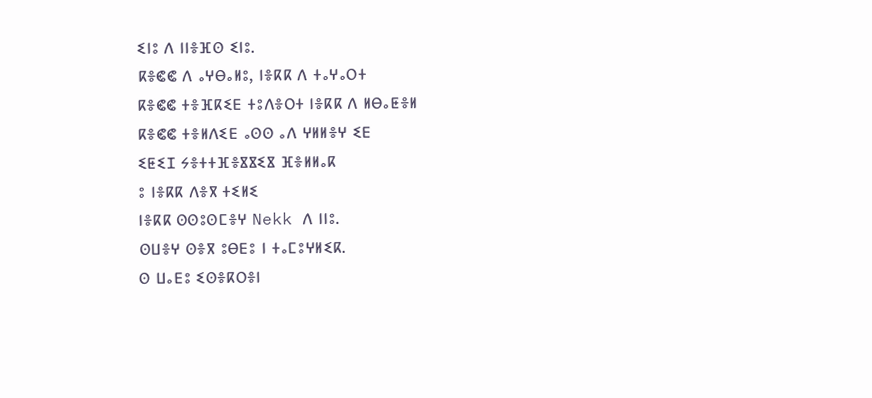ⵉⵏⵓ ⴷ ⵏⵏⴻⴼⵙ ⵉⵏⵓ.
ⴽⴻⵞⵞ ⴷ ⴰⵖⴱⴰⵍⵓ, ⵏⴻⴽⴽ ⴷ ⵜⴰⵖⴰⵔⵜ
ⴽⴻⵞⵞ ⵜⴻⴼⴽⵉⴹ ⵜⵓⴷⴻⵔⵜ ⵏⴻⴽⴽ ⴷ ⵍⴱⴰⵟⴻⵍ
ⴽⴻⵞⵞ ⵜⴻⵍⴷⵉⴹ ⴰⵙⵙ ⴰⴷ ⵖⵍⵍⴻⵖ ⵉⴹ
ⵉⵟⵉⵊ ⵢⴻⵜⵜⴼⴻⴵⴵⵉⴵ ⴼⴻⵍⵍⴰⴽ
ⵓ ⵏⴻⴽⴽ ⴷⴻⴳ ⵜⵉⵍⵉ
ⵏⴻⴽⴽ ⵙⵙⵓⵙⵎⴻⵖ Nekk ⴷ ⵏⵏⵓ.
ⵙⵡⴻⵖ ⵙⴻⴳ ⵓⴱⴹⵓ ⵏ ⵜⴰⵎⵓⵖⵍⵉⴽ.
ⵙ ⵡⴰⴹⵓ ⵉⵙⴻⴽⵔⴻⵏ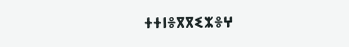ⵜⵜⵏⴻⴳⴳⵉⵣⴻⵖ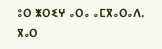ⵓⵔ ⵥⵔⵉⵖ ⴰⵔⴰ ⴰⵎⴳⴰⵔⴰⴷ.
ⴳⴰⵔ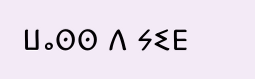ⵡⴰⵙⵙ ⴷ ⵢⵉⴹ